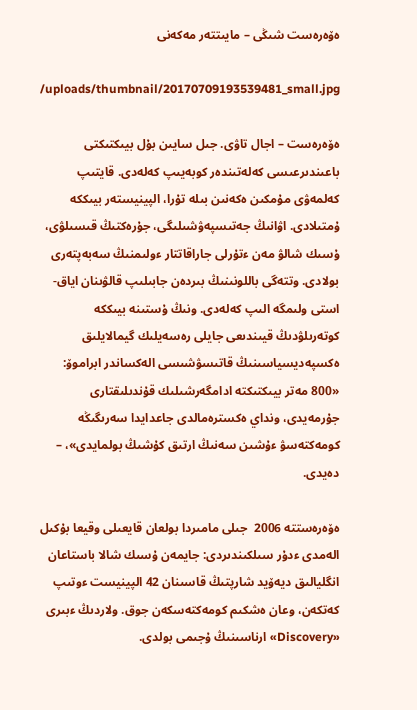ەۆەرەست شىڭى – مايىتتەر مەكەنى

/uploads/thumbnail/20170709193539481_small.jpg

ەۆەرەست – اجال تاۋى. جىل سايىن بۇل بيىكتىكتى باعىندىرعىسى كەلەتىندەر كوبەيىپ كەلەدى. قايتىپ كەلمەۋى مۇمكىن ەكەنىن بىلە تۇرا، الپينيستەر بيىككە ۇمتىلادى. اۋانىڭ جەتىسپەۋشىلىگى، جۇرەكتىڭ قىسىلۋى، ۇسىك شالۋ مەن ءتۇرلى جاراقاتتار ءولىمنىڭ سەبەپتەرى بولادى. وتتەگى باللونىنىڭ بىردەن جابىلىپ قالۋىنان اياق-استى ولىمگە الىپ كەلەدى. ونىڭ ۇستىنە بيىككە كوتەرىلۋدىڭ قيىندىعى جايلى رەسەيلىك گيمالايلىق ەكسپەديسياسىنىڭ قاتىسۋشىسى الەكساندر ابراموۆ: «800 مەتر بيىكتىكتە ادامگەرشىلىك قۇندىلىقتارى جۇرمەيدى، ونداي ەكسترەمالدى جاعدايدا سەرىگىڭە كومەكتەسۋ ءۇشىن سەنىڭ ارتىق كۇشىڭ بولمايدى»، – دەيدى.

ەۆەرەستتە 2006  جىلى مامىردا بولعان قايعىلى وقيعا بۇكىل الەمدى ءدۇر سىلكىندىردى: جايمەن ۇسىك شالا باستاعان انگليالىق ديەۆيد شارپتىڭ قاسىنان 42 الپينيست ءوتىپ كەتكەن، وعان ەشكىم كومەكتەسكەن جوق. ولاردىڭ ءبىرى «Discovery» ارناسىنىڭ ۇجىمى بولدى.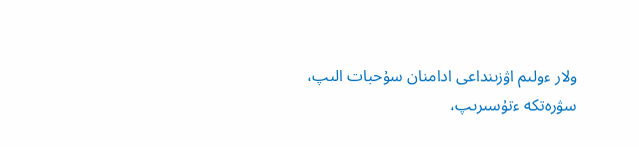ولار ءولىم اۋزىنداعى ادامنان سۇحبات الىپ، سۋرەتكە ءتۇسىرىپ،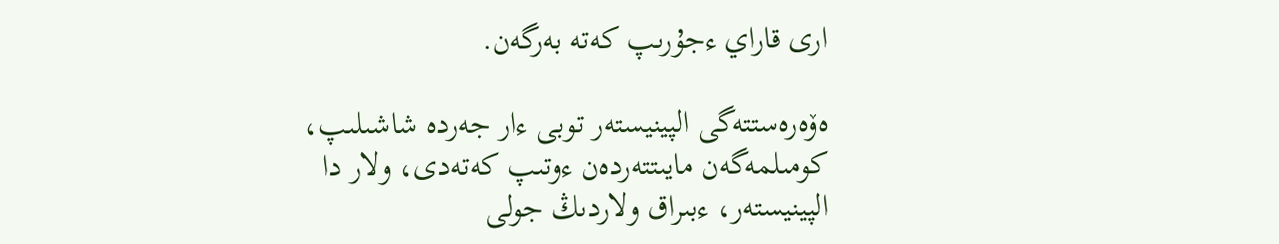ارى قاراي ءجۇرىپ كەتە بەرگەن.

ەۆەرەستتەگى الپينيستەر توبى ءار جەردە شاشىلىپ، كومىلمەگەن مايىتتەردەن ءوتىپ كەتەدى، ولار دا الپينيستەر، ءبىراق ولاردىڭ جولى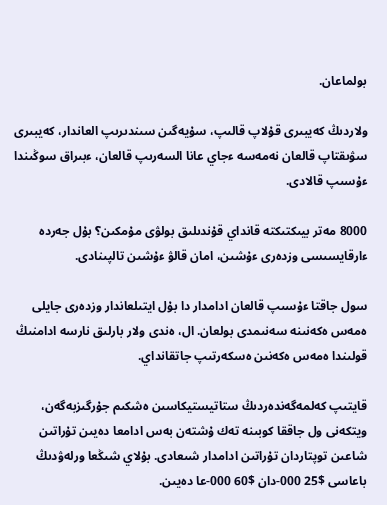بولماعان.

ولاردىڭ كەيبىرى قۇلاپ قالىپ، سۇيەگىن سىندىرىپ العاندار، كەيبىرى سۋىقتاپ قالعان نەمەسە ءجاي عانا السەرىپ قالعان، ءبىراق سوڭىندا ءۇسىپ قالادى.

8000 مەتر بيىكتىكتە قانداي قۇندىلىق بولۋى مۇمكىن؟ بۇل جەردە ءارقايسىسى وزدەرى ءۇشىن، امان قالۋ ءۇشىن تالپىنادى.

سول جاقتا ءۇسىپ قالعان ادامدار دا بۇل ايتىلعاندار وزدەرى جايلى ەمەس ەكەنىنە سەنىمدى بولعان. ال، ەندى ولار بارلىق نارسە ادامنىڭ قولىندا ەمەس ەكەنىن ەسكەرتىپ جاتقانداي.

قايتىپ كەلمەگەندەردىڭ ستاتيستيكاسىن ەشكىم جۇرگىزبەگەن، ويتكەنى ول جاققا كوبىنە تەك ۇشتەن بەس ادامعا دەيىن تۇراتىن شاعىن توپتاردان تۇراتىن ادامدار شىعادى. بۇلاي شىڭعا ورلەۋدىڭ باعاسى $25 000-دان $60 000-عا دەيىن.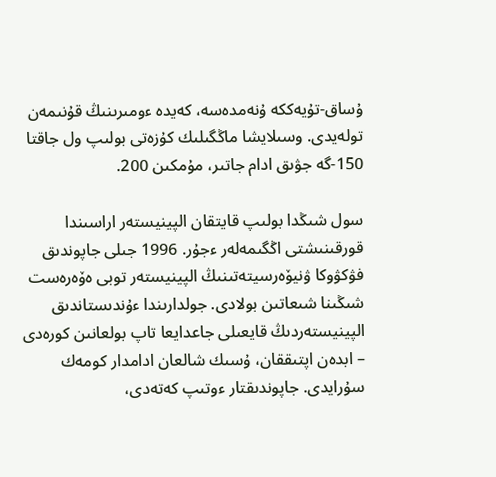ۇساق-تۇيەككە ۇنەمدەسە، كەيدە ءومىرىنىڭ قۇنىمەن تولەيدى. وسىلايشا ماڭگىلىك كۇزەتى بولىپ ول جاقتا 150-گە جۋىق ادام جاتىر، مۇمكىن 200.

سول شىڭدا بولىپ قايتقان الپينيستەر اراسىندا قورقىنىشتى اڭگىمەلەر ءجۇر. 1996 جىلى جاپوندىق فۋكۋوكا ۋنيۆەرسيتەتىنىڭ الپينيستەر توبى ەۆەرەست شىڭىنا شىعاتىن بولادى. جولدارىندا ءۇندىستاندىق الپينيستەردىڭ قايعىلى جاعدايعا تاپ بولعانىن كورەدى – ابدەن اپتىققان، ۇسىك شالعان ادامدار كومەك سۇرايدى. جاپوندىقتار ءوتىپ كەتەدى،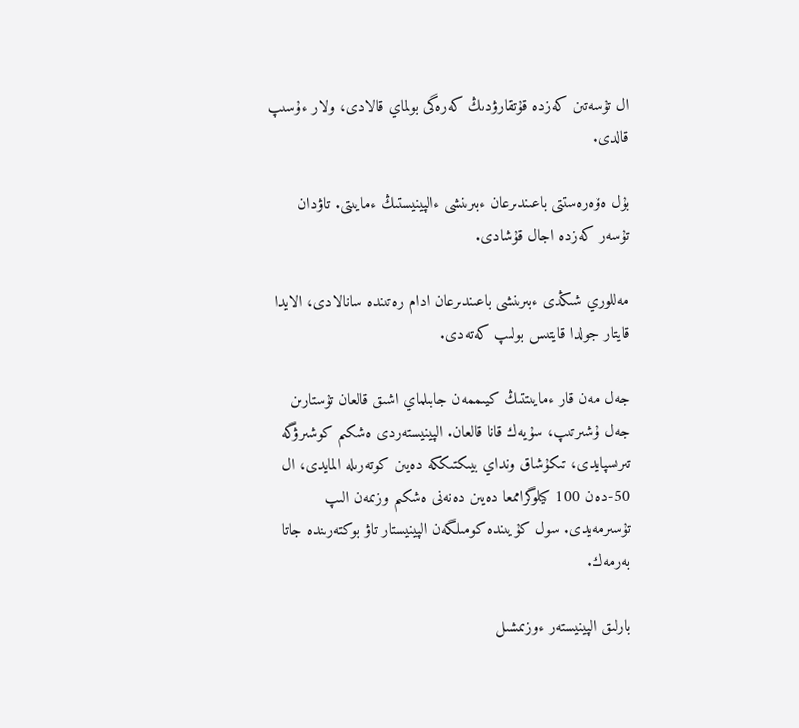ال تۇسەتىن كەزدە قۇتقارۋدىڭ كەرەگى بولماي قالادى، ولار ءۇسىپ قالدى.

بۇل ەۆەرەستتى باعىندىرعان ءبىرىنشى ءالپينيستىڭ ءمايىتى. تاۋدان تۇسەر كەزدە اجال قۇشادى.

مەللوري شىڭدى ءبىرىنشى باعىندىرعان ادام رەتىندە سانالادى، الايدا قايتار جولدا قايتىس بولىپ كەتەدى.

جەل مەن قار ءمايىتتىڭ كيىممەن جابىلماي اشىق قالعان تۇستارىن جەل ۇشىرتىپ، سۇيەك قانا قالعان. الپينيستەردى ەشكىم كوشىرۋگە تىرىسپايدى، تىكۇشاق ونداي بيىكتىككە دەيىن كوتەرىلە المايدى، ال 50-دەن 100 كيلوگراممعا دەيىن دەنەنى ەشكىم وزىمەن الىپ تۇسىرمەيدى. سول كۇيىندە كومىلگەن الپينيستار تاۋ بوكتەرىندە جاتا بەرمەك.

بارلىق الپينيستەر ءوزىمشىل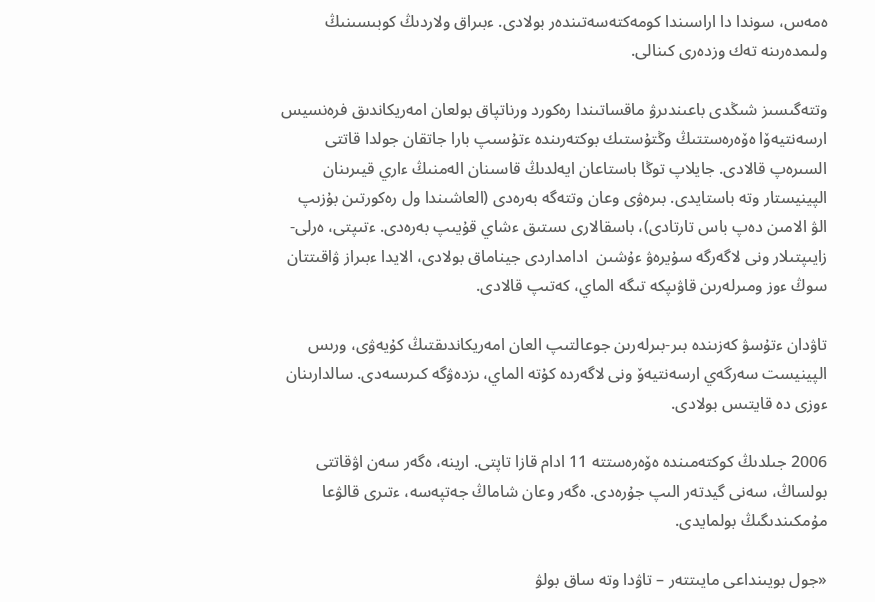ەمەس، سوندا دا اراسىندا كومەكتەسەتىندەر بولادى. ءبىراق ولاردىڭ كوبىسىنىڭ ولىمدەرىنە تەك وزدەرى كىنالى.

وتتەگىسىز شىڭدى باعىندىرۋ ماقساتىندا رەكورد ورناتپاق بولعان امەريكاندىق فرەنسيس ارسەنتيەۆا ەۆەرەستتىڭ وڭتۇستىك بوكتەرىندە ءتۇسىپ بارا جاتقان جولدا قاتتى السىرەپ قالادى. جايلاپ توڭا باستاعان ايەلدىڭ قاسىنان الەمنىڭ ءاري قيىرىنان الپينيستار وتە باستايدى. بىرەۋى وعان وتتەگە بەرەدى (العاشىندا ول رەكورتىن بۇزىپ الۋ الامىن دەپ باس تارتادى)، باسقالارى ىستىق ءشاي قۇيىپ بەرەدى. ءتىپتى، ەرلى-زايىپتىلار ونى لاگەرگە سۇيرەۋ ءۇشىن  ادامداردى جيناماق بولادى، الايدا ءبىراز ۋاقىتتان سوڭ ءوز ومىرلەرىن قاۋىپكە تىگە الماي، كەتىپ قالادى.

تاۋدان ءتۇسۋ كەزىندە بىر-بىرلەرىن جوعالتىپ العان امەريكاندىقتىڭ كۇيەۋى، ورىس الپينيست سەرگەي ارسەنتيەۆ ونى لاگەردە كۇتە الماي، ىزدەۋگە كىرىسەدى. سالدارىنان ءوزى دە قايتىس بولادى.

2006 جىلدىڭ كوكتەمىندە ەۆەرەستتە 11 ادام قازا تاپتى. ارينە، ەگەر سەن اۋقاتتى بولساڭ، سەنى گيدتەر الىپ جۇرەدى. ەگەر وعان شاماڭ جەتپەسە، ءتىرى قالۋعا مۇمكىندىگىڭ بولمايدى.

«جول بويىنداعى مايىتتەر – تاۋدا وتە ساق بولۋ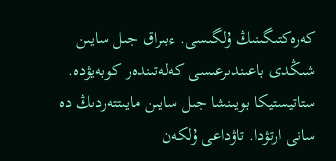كەرەكتىگىنىڭ ۇلگىسى. ءبىراق جىل سايىن شىڭدى باعىندىرعىسى كەلەتىندەر كوبەيۋدە. ستاتيستيكا بويىنشا جىل سايىن مايىتتەردىڭ دە سانى ارتۋدا. تاۋداعى ۇلكەن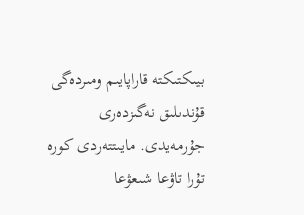بيىكتىكتە قاراپايىم ومىردەگى قۇندىلىق نەگىزدەرى جۇرمەيدى. مايىتتەردى كورە تۇرا تاۋعا شىعۋعا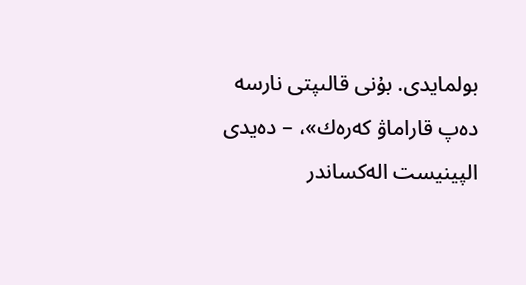بولمايدى. بۇنى قالىپتى نارسە دەپ قاراماۋ كەرەك»، – دەيدى الپينيست الەكساندر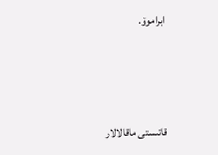ابراموۆ.



قاتىستى ماقالالار